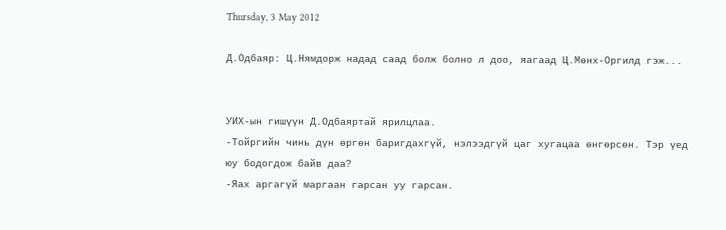Thursday, 3 May 2012

Д.Одбаяр: Ц.Нямдорж надад саад болж болно л доо, яагаад Ц.Мөнх-Оргилд гэж...


УИХ-ын гишүүн Д.Одбаяртай ярилцлаа.
-Тойргийн чинь дүн өргөн баригдахгүй, нэлээдгүй цаг хугацаа өнгөрсөн. Тэр үед юу бодогдож байв даа?
-Яах аргагүй маргаан гарсан уу гарсан.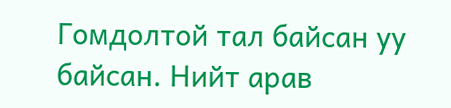Гомдолтой тал байсан уу байсан. Нийт арав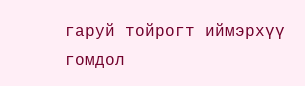гаруй тойрогт иймэрхүү гомдол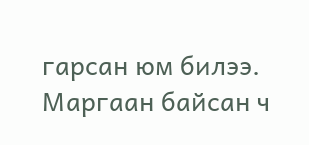гарсан юм билээ. Маргаан байсан ч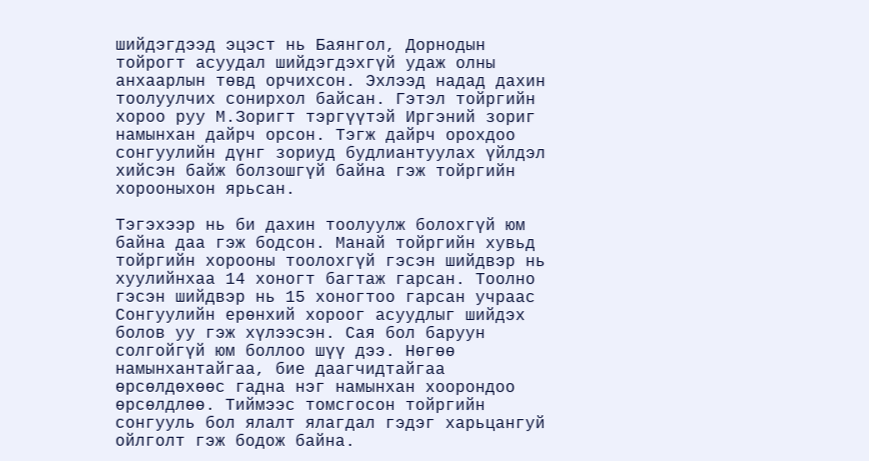шийдэгдээд эцэст нь Баянгол, Дорнодын тойрогт асуудал шийдэгдэхгүй удаж олны анхаарлын төвд орчихсон. Эхлээд надад дахин тоолуулчих сонирхол байсан. Гэтэл тойргийн хороо руу М.Зоригт тэргүүтэй Иргэний зориг намынхан дайрч орсон. Тэгж дайрч орохдоо сонгуулийн дүнг зориуд будлиантуулах үйлдэл хийсэн байж болзошгүй байна гэж тойргийн хорооныхон ярьсан.

Тэгэхээр нь би дахин тоолуулж болохгүй юм байна даа гэж бодсон. Манай тойргийн хувьд тойргийн хорооны тоолохгүй гэсэн шийдвэр нь хуулийнхаа 14 хоногт багтаж гарсан. Тоолно гэсэн шийдвэр нь 15 хоногтоо гарсан учраас Сонгуулийн ерөнхий хороог асуудлыг шийдэх болов уу гэж хүлээсэн. Сая бол баруун солгойгүй юм боллоо шүү дээ. Нөгөө намынхантайгаа, бие даагчидтайгаа өрсөлдөхөөс гадна нэг намынхан хоорондоо өрсөлдлөө. Тиймээс томсгосон тойргийн сонгууль бол ялалт ялагдал гэдэг харьцангуй ойлголт гэж бодож байна.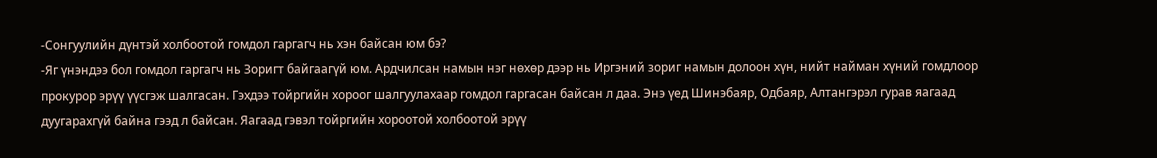-Сонгуулийн дүнтэй холбоотой гомдол гаргагч нь хэн байсан юм бэ?
-Яг үнэндээ бол гомдол гаргагч нь Зоригт байгаагүй юм. Ардчилсан намын нэг нөхөр дээр нь Иргэний зориг намын долоон хүн, нийт найман хүний гомдлоор прокурор эрүү үүсгэж шалгасан. Гэхдээ тойргийн хороог шалгуулахаар гомдол гаргасан байсан л даа. Энэ үед Шинэбаяр, Одбаяр, Алтангэрэл гурав яагаад дуугарахгүй байна гээд л байсан. Яагаад гэвэл тойргийн хороотой холбоотой эрүү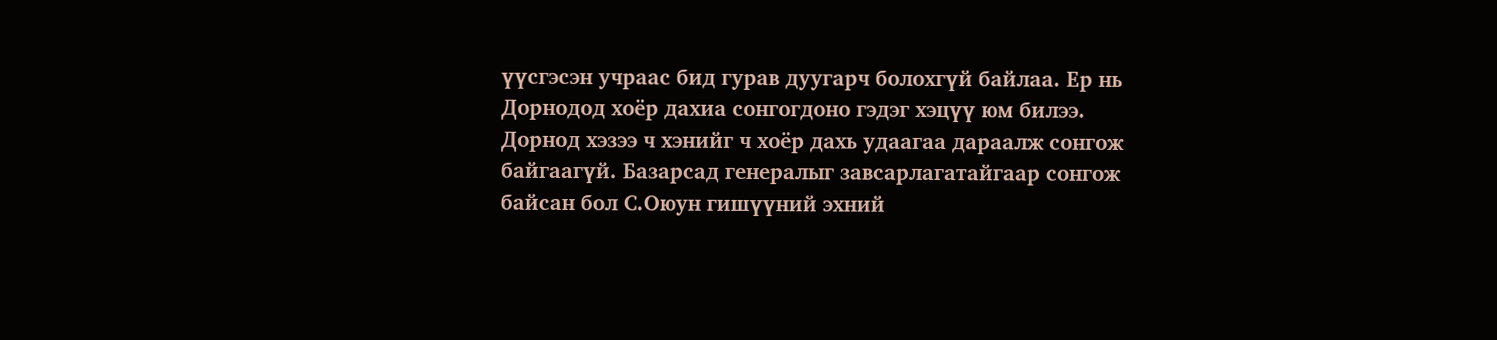үүсгэсэн учраас бид гурав дуугарч болохгүй байлаа. Ер нь Дорнодод хоёр дахиа сонгогдоно гэдэг хэцүү юм билээ. Дорнод хэзээ ч хэнийг ч хоёр дахь удаагаа дараалж сонгож байгаагүй. Базарсад генералыг завсарлагатайгаар сонгож байсан бол С.Оюун гишүүний эхний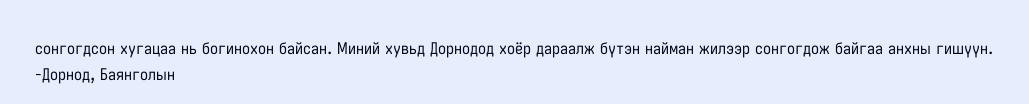сонгогдсон хугацаа нь богинохон байсан. Миний хувьд Дорнодод хоёр дараалж бүтэн найман жилээр сонгогдож байгаа анхны гишүүн.
-Дорнод, Баянголын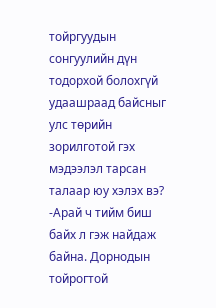тойргуудын сонгуулийн дүн тодорхой болохгүй удаашраад байсныг улс төрийн зорилготой гэх мэдээлэл тарсан талаар юу хэлэх вэ?
-Арай ч тийм биш байх л гэж найдаж байна. Дорнодын тойрогтой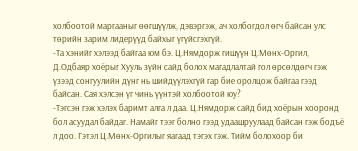холбоотой маргааныг өөгшүүлж, дэвэргэж, ач холбогдол өгч байсан улс төрийн зарим лидерүүд байхыг үгүйсгэхгүй.
-Та хэнийг хэлээд байгаа юм бэ. Ц.Нямдорж гишүүн Ц.Мөнх-Оргил, Д.Одбаяр хоёрыг Хууль зүйн сайд болох магадлалтай гол өрсөлдөгч гэж үзээд сонгуулийн дүнг нь шийдүүлэхгүй гар бие оролцож байгаа гээд байсан. Сая хэлсэн үг чинь үүнтэй холбоотой юу?
-Тэгсэн гэж хэлэх баримт алга л даа. Ц.Нямдорж сайд бид хоёрын хооронд бол асуудал байдаг. Намайг тээг болно гээд удаашруулаад байсан гэж бодъё л доо. Гэтэл Ц.Мөнх-Оргилыг яагаад тэгэх гэж. Тийм болохоор би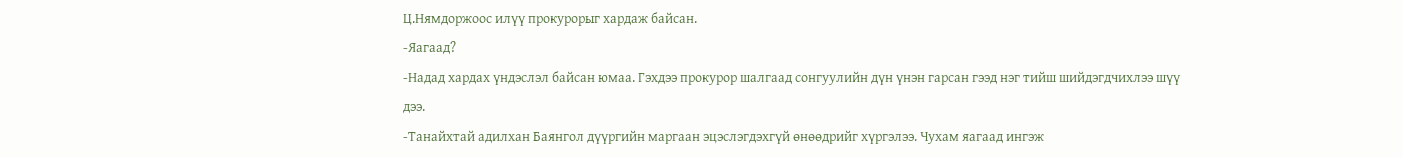Ц.Нямдоржоос илүү прокурорыг хардаж байсан.
-Яагаад?
-Надад хардах үндэслэл байсан юмаа. Гэхдээ прокурор шалгаад сонгуулийн дүн үнэн гарсан гээд нэг тийш шийдэгдчихлээ шүү дээ.
-Танайхтай адилхан Баянгол дүүргийн маргаан эцэслэгдэхгүй өнөөдрийг хүргэлээ. Чухам яагаад ингэж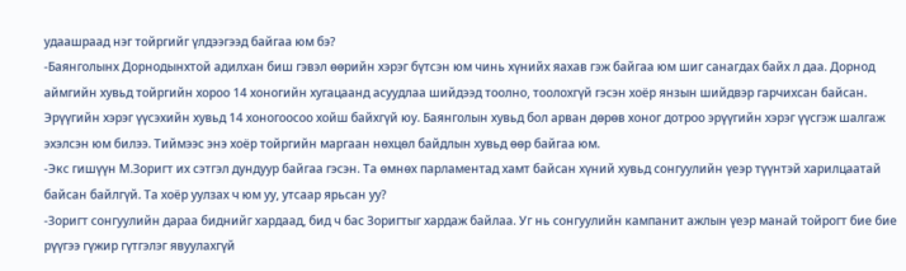удаашраад нэг тойргийг үлдээгээд байгаа юм бэ?
-Баянголынх Дорнодынхтой адилхан биш гэвэл өөрийн хэрэг бүтсэн юм чинь хүнийх яахав гэж байгаа юм шиг санагдах байх л даа. Дорнод аймгийн хувьд тойргийн хороо 14 хоногийн хугацаанд асуудлаа шийдээд тоолно, тоолохгүй гэсэн хоёр янзын шийдвэр гарчихсан байсан. Эрүүгийн хэрэг үүсэхийн хувьд 14 хоногоосоо хойш байхгүй юу. Баянголын хувьд бол арван дөрөв хоног дотроо эрүүгийн хэрэг үүсгэж шалгаж эхэлсэн юм билээ. Тиймээс энэ хоёр тойргийн маргаан нөхцөл байдлын хувьд өөр байгаа юм.
-Экс гишүүн М.Зоригт их сэтгэл дундуур байгаа гэсэн. Та өмнөх парламентад хамт байсан хүний хувьд сонгуулийн үеэр түүнтэй харилцаатай байсан байлгүй. Та хоёр уулзах ч юм уу, утсаар ярьсан уу?
-Зоригт сонгуулийн дараа биднийг хардаад, бид ч бас Зоригтыг хардаж байлаа. Уг нь сонгуулийн кампанит ажлын үеэр манай тойрогт бие бие рүүгээ гүжир гүтгэлэг явуулахгүй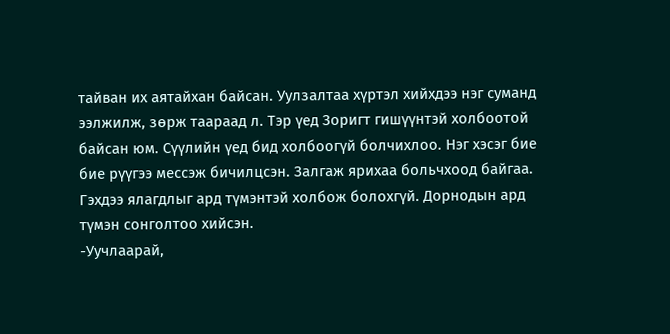тайван их аятайхан байсан. Уулзалтаа хүртэл хийхдээ нэг суманд ээлжилж, зөрж таараад л. Тэр үед Зоригт гишүүнтэй холбоотой байсан юм. Сүүлийн үед бид холбоогүй болчихлоо. Нэг хэсэг бие бие рүүгээ мессэж бичилцсэн. Залгаж ярихаа больчхоод байгаа. Гэхдээ ялагдлыг ард түмэнтэй холбож болохгүй. Дорнодын ард түмэн сонголтоо хийсэн.
-Уучлаарай,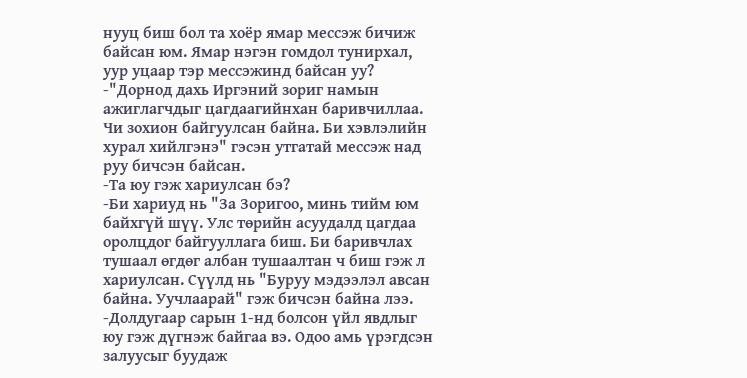нууц биш бол та хоёр ямар мессэж бичиж байсан юм. Ямар нэгэн гомдол тунирхал, уур уцаар тэр мессэжинд байсан уу?
-"Дорнод дахь Иргэний зориг намын ажиглагчдыг цагдаагийнхан баривчиллаа. Чи зохион байгуулсан байна. Би хэвлэлийн хурал хийлгэнэ" гэсэн утгатай мессэж над руу бичсэн байсан.
-Та юу гэж хариулсан бэ?
-Би хариуд нь "За Зоригоо, минь тийм юм байхгүй шүү. Улс төрийн асуудалд цагдаа оролцдог байгууллага биш. Би баривчлах тушаал өгдөг албан тушаалтан ч биш гэж л хариулсан. Сүүлд нь "Буруу мэдээлэл авсан байна. Уучлаарай" гэж бичсэн байна лээ.
-Долдугаар сарын 1-нд болсон үйл явдлыг юу гэж дүгнэж байгаа вэ. Одоо амь үрэгдсэн залуусыг буудаж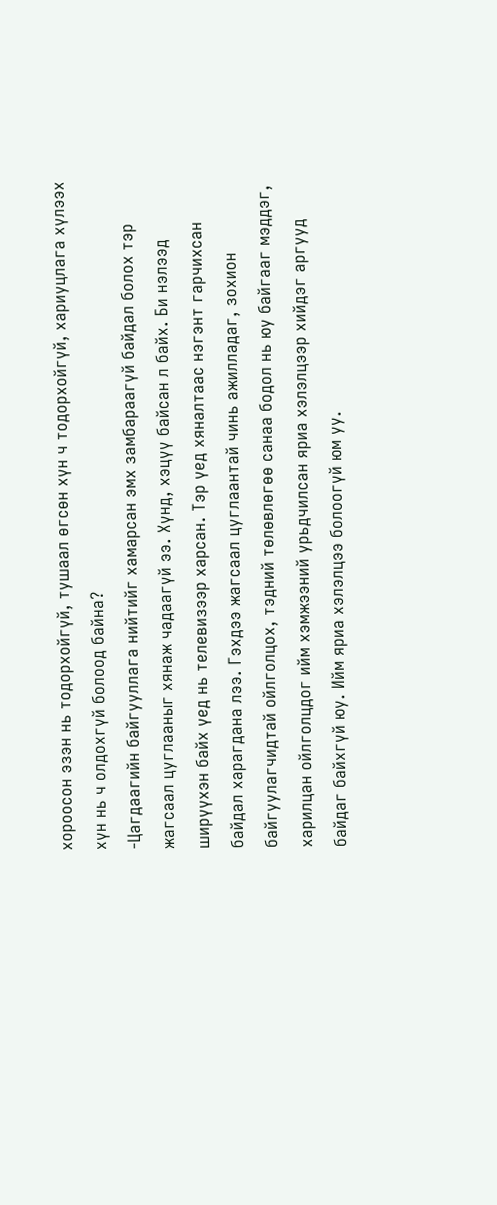хороосон эзэн нь тодорхойгүй, тушаал өгсөн хүн ч тодорхойгүй, хариуцлага хүлээх хүн нь ч олдохгүй болоод байна?
-Цагдаагийн байгууллага нийтийг хамарсан эмх замбараагүй байдал болох тэр жагсаал цуглааныг хянаж чадаагүй ээ. Хүнд, хэцүү байсан л байх. Би нэлээд ширүүхэн байх үед нь телевизээр харсан. Тэр үед хяналтаас нэгэнт гарчихсан байдал харагдана лээ. Гэхдээ жагсаал цуглаантай чинь ажилладаг, зохион байгуулагчидтай ойлголцох, тэдний төлөвлөгөө санаа бодол нь юу байгааг мэддэг, харилцан ойлголцдог ийм хэмжээний урьдчилсан яриа хэлэлцээр хийдэг аргууд байдаг байхгүй юу. Ийм яриа хэлэлцээ болоогүй юм уу.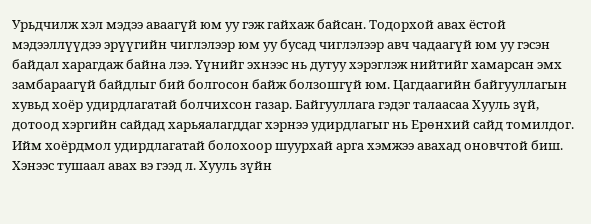Урьдчилж хэл мэдээ аваагүй юм уу гэж гайхаж байсан. Тодорхой авах ёстой мэдээллүүдээ эрүүгийн чиглэлээр юм уу бусад чиглэлээр авч чадаагүй юм уу гэсэн байдал харагдаж байна лээ. Үүнийг эхнээс нь дутуу хэрэглэж нийтийг хамарсан эмх замбараагүй байдлыг бий болгосон байж болзошгүй юм. Цагдаагийн байгууллагын хувьд хоёр удирдлагатай болчихсон газар. Байгууллага гэдэг талаасаа Хууль зүй, дотоод хэргийн сайдад харьяалагддаг хэрнээ удирдлагыг нь Ерөнхий сайд томилдог. Ийм хоёрдмол удирдлагатай болохоор шуурхай арга хэмжээ авахад оновчтой биш. Хэнээс тушаал авах вэ гээд л. Хууль зүйн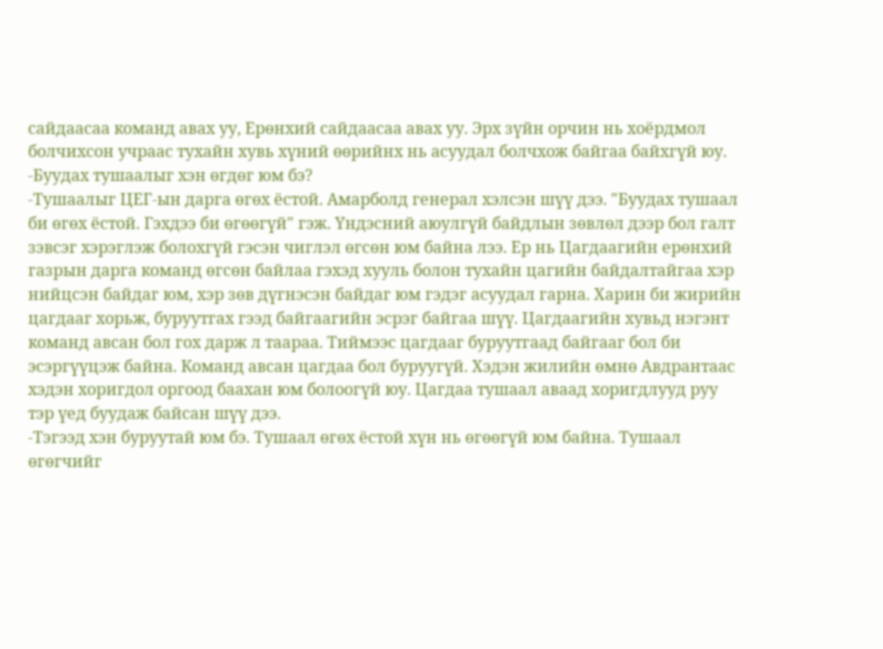сайдаасаа команд авах уу, Ерөнхий сайдаасаа авах уу. Эрх зүйн орчин нь хоёрдмол болчихсон учраас тухайн хувь хүний өөрийнх нь асуудал болчхож байгаа байхгүй юу.
-Буудах тушаалыг хэн өгдөг юм бэ?
-Тушаалыг ЦЕГ-ын дарга өгөх ёстой. Амарболд генерал хэлсэн шүү дээ. "Буудах тушаал би өгөх ёстой. Гэхдээ би өгөөгүй" гэж. Үндэсний аюулгүй байдлын зөвлөл дээр бол галт зэвсэг хэрэглэж болохгүй гэсэн чиглэл өгсөн юм байна лээ. Ер нь Цагдаагийн ерөнхий газрын дарга команд өгсөн байлаа гэхэд хууль болон тухайн цагийн байдалтайгаа хэр нийцсэн байдаг юм, хэр зөв дүгнэсэн байдаг юм гэдэг асуудал гарна. Харин би жирийн цагдааг хорьж, буруутгах гээд байгаагийн эсрэг байгаа шүү. Цагдаагийн хувьд нэгэнт команд авсан бол гох дарж л таараа. Тиймээс цагдааг буруутгаад байгааг бол би эсэргүүцэж байна. Команд авсан цагдаа бол буруугүй. Хэдэн жилийн өмнө Авдрантаас хэдэн хоригдол оргоод баахан юм болоогүй юу. Цагдаа тушаал аваад хоригдлууд руу тэр үед буудаж байсан шүү дээ.
-Тэгээд хэн буруутай юм бэ. Тушаал өгөх ёстой хүн нь өгөөгүй юм байна. Тушаал өгөгчийг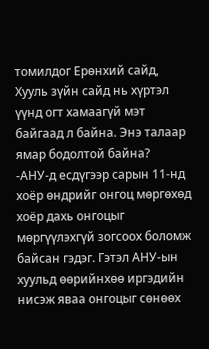томилдог Ерөнхий сайд, Хууль зүйн сайд нь хүртэл үүнд огт хамаагүй мэт байгаад л байна. Энэ талаар ямар бодолтой байна?
-АНУ-д есдүгээр сарын 11-нд хоёр өндрийг онгоц мөргөхөд хоёр дахь онгоцыг мөргүүлэхгүй зогсоох боломж байсан гэдэг. Гэтэл АНУ-ын хуульд өөрийнхөө иргэдийн нисэж яваа онгоцыг сөнөөх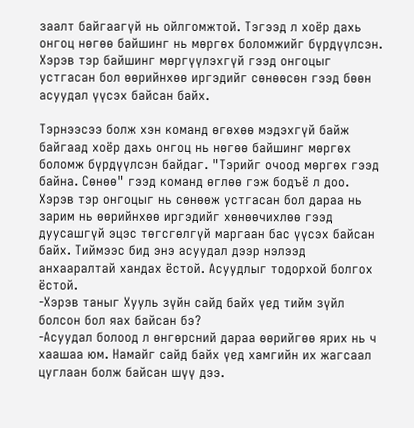заалт байгаагүй нь ойлгомжтой. Тэгээд л хоёр дахь онгоц нөгөө байшинг нь мөргөх боломжийг бүрдүүлсэн. Хэрэв тэр байшинг мөргүүлэхгүй гээд онгоцыг устгасан бол өөрийнхөө иргэдийг сөнөөсөн гээд бөөн асуудал үүсэх байсан байх.

Тэрнээсээ болж хэн команд өгөхөө мэдэхгүй байж байгаад хоёр дахь онгоц нь нөгөө байшинг мөргөх боломж бүрдүүлсэн байдаг. "Тэрийг очоод мөргөх гээд байна. Сөнөө" гээд команд өглөө гэж бодъё л доо. Хэрэв тэр онгоцыг нь сөнөөж устгасан бол дараа нь зарим нь өөрийнхөө иргэдийг хөнөөчихлөө гээд дуусашгүй эцэс төгсгөлгүй маргаан бас үүсэх байсан байх. Тиймээс бид энэ асуудал дээр нэлээд анхааралтай хандах ёстой. Асуудлыг тодорхой болгох ёстой.
-Хэрэв таныг Хууль зүйн сайд байх үед тийм зүйл болсон бол яах байсан бэ?
-Асуудал болоод л өнгөрсний дараа өөрийгөө ярих нь ч хаашаа юм. Намайг сайд байх үед хамгийн их жагсаал цуглаан болж байсан шүү дээ.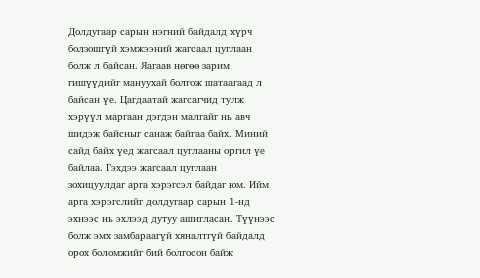Долдугаар сарын нэгний байдалд хүрч болзошгүй хэмжээний жагсаал цуглаан болж л байсан. Яагаав нөгөө зарим гишүүдийг мануухай болгож шатаагаад л байсан үе. Цагдаатай жагсагчид тулж хэрүүл маргаан дэгдэн малгайг нь авч шидэж байсныг санаж байгаа байх. Миний сайд байх үед жагсаал цуглааны оргил үе байлаа. Гэхдээ жагсаал цуглаан зохицуулдаг арга хэрэгсэл байдаг юм. Ийм арга хэрэгслийг долдугаар сарын 1-нд эхнээс нь эхлээд дутуу ашигласан. Түүнээс болж эмх замбараагүй хяналтгүй байдалд орох боломжийг бий болгосон байж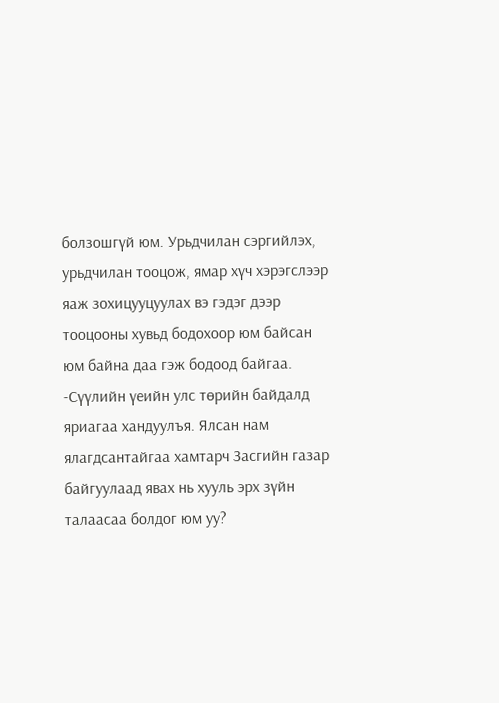болзошгүй юм. Урьдчилан сэргийлэх, урьдчилан тооцож, ямар хүч хэрэгслээр яаж зохицууцуулах вэ гэдэг дээр тооцооны хувьд бодохоор юм байсан юм байна даа гэж бодоод байгаа.
-Сүүлийн үеийн улс төрийн байдалд яриагаа хандуулъя. Ялсан нам ялагдсантайгаа хамтарч Засгийн газар байгуулаад явах нь хууль эрх зүйн талаасаа болдог юм уу?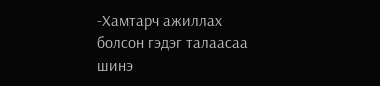-Хамтарч ажиллах болсон гэдэг талаасаа шинэ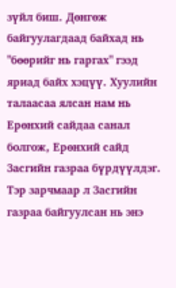зүйл биш. Дөнгөж байгуулагдаад байхад нь "бөөрийг нь гаргах" гээд яриад байх хэцүү. Хуулийн талаасаа ялсан нам нь Ерөнхий сайдаа санал болгож, Ерөнхий сайд Засгийн газраа бүрдүүлдэг. Тэр зарчмаар л Засгийн газраа байгуулсан нь энэ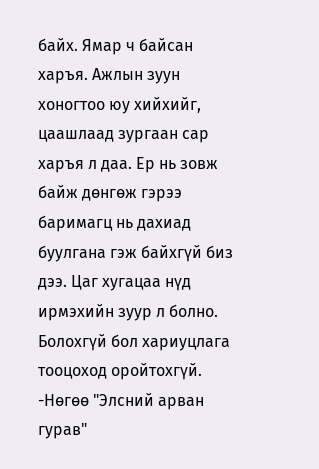байх. Ямар ч байсан харъя. Ажлын зуун хоногтоо юу хийхийг, цаашлаад зургаан сар харъя л даа. Ер нь зовж байж дөнгөж гэрээ баримагц нь дахиад буулгана гэж байхгүй биз дээ. Цаг хугацаа нүд ирмэхийн зуур л болно. Болохгүй бол хариуцлага тооцоход оройтохгүй.
-Нөгөө "Элсний арван гурав"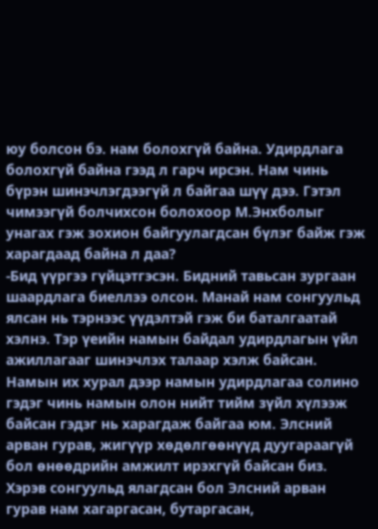юу болсон бэ. нам болохгүй байна. Удирдлага болохгүй байна гээд л гарч ирсэн. Нам чинь бүрэн шинэчлэгдээгүй л байгаа шүү дээ. Гэтэл чимээгүй болчихсон болохоор М.Энхболыг унагах гэж зохион байгуулагдсан бүлэг байж гэж харагдаад байна л даа?
-Бид үүргээ гүйцэтгэсэн. Бидний тавьсан зургаан шаардлага биеллээ олсон. Манай нам сонгуульд ялсан нь тэрнээс үүдэлтэй гэж би баталгаатай хэлнэ. Тэр үеийн намын байдал удирдлагын үйл ажиллагааг шинэчлэх талаар хэлж байсан. Намын их хурал дээр намын удирдлагаа солино гэдэг чинь намын олон нийт тийм зүйл хүлээж байсан гэдэг нь харагдаж байгаа юм. Элсний арван гурав, жигүүр хөдөлгөөнүүд дуугараагүй бол өнөөдрийн амжилт ирэхгүй байсан биз. Хэрэв сонгуульд ялагдсан бол Элсний арван гурав нам хагаргасан, бутаргасан,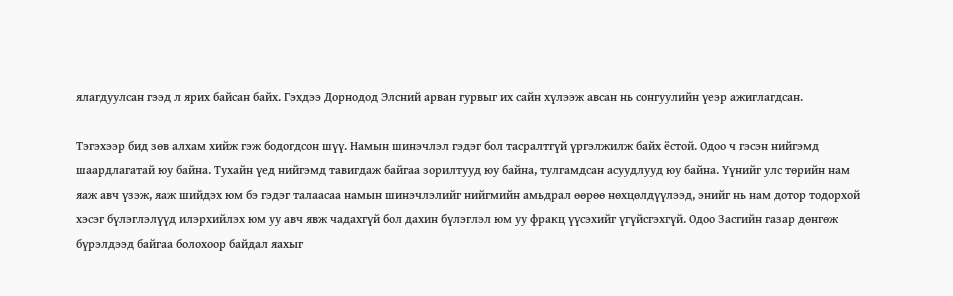ялагдуулсан гээд л ярих байсан байх. Гэхдээ Дорнодод Элсний арван гурвыг их сайн хүлээж авсан нь сонгуулийн үеэр ажиглагдсан.

Тэгэхээр бид зөв алхам хийж гэж бодогдсон шүү. Намын шинэчлэл гэдэг бол тасралтгүй үргэлжилж байх ёстой. Одоо ч гэсэн нийгэмд шаардлагатай юу байна. Тухайн үед нийгэмд тавигдаж байгаа зорилтууд юу байна, тулгамдсан асуудлууд юу байна. Үүнийг улс төрийн нам яаж авч үзэж, яаж шийдэх юм бэ гэдэг талаасаа намын шинэчлэлийг нийгмийн амьдрал өөрөө нөхцөлдүүлээд, энийг нь нам дотор тодорхой хэсэг бүлэглэлүүд илэрхийлэх юм уу авч явж чадахгүй бол дахин бүлэглэл юм уу фракц үүсэхийг үгүйсгэхгүй. Одоо Засгийн газар дөнгөж бүрэлдээд байгаа болохоор байдал яахыг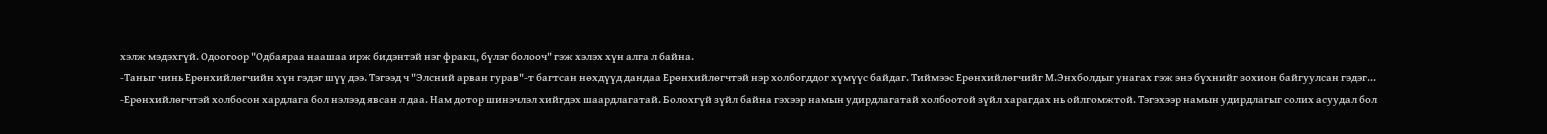хэлж мэдэхгүй. Одоогоор "Одбаяраа наашаа ирж бидэнтэй нэг фракц, бүлэг болооч" гэж хэлэх хүн алга л байна.
-Таныг чинь Ерөнхийлөгчийн хүн гэдэг шүү дээ. Тэгээд ч "Элсний арван гурав"-т багтсан нөхдүүд дандаа Ерөнхийлөгчтэй нэр холбогддог хүмүүс байдаг. Тиймээс Ерөнхийлөгчийг М.Энхболдыг унагах гэж энэ бүхнийг зохион байгуулсан гэдэг...
-Ерөнхийлөгчтэй холбосон хардлага бол нэлээд явсан л даа. Нам дотор шинэчлэл хийгдэх шаардлагатай. Болохгүй зүйл байна гэхээр намын удирдлагатай холбоотой зүйл харагдах нь ойлгомжтой. Тэгэхээр намын удирдлагыг солих асуудал бол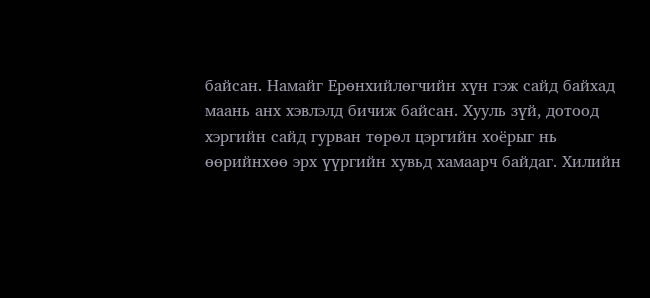байсан. Намайг Ерөнхийлөгчийн хүн гэж сайд байхад маань анх хэвлэлд бичиж байсан. Хууль зүй, дотоод хэргийн сайд гурван төрөл цэргийн хоёрыг нь өөрийнхөө эрх үүргийн хувьд хамаарч байдаг. Хилийн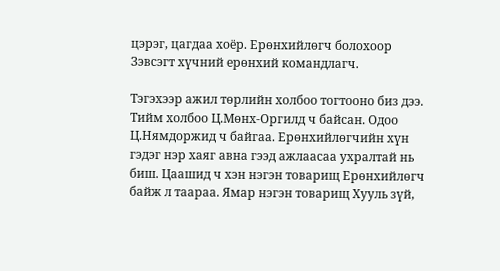цэрэг, цагдаа хоёр. Ерөнхийлөгч болохоор Зэвсэгт хүчний ерөнхий командлагч.

Тэгэхээр ажил төрлийн холбоо тогтооно биз дээ. Тийм холбоо Ц.Мөнх-Оргилд ч байсан. Одоо Ц.Нямдоржид ч байгаа. Ерөнхийлөгчийн хүн гэдэг нэр хаяг авна гээд ажлаасаа ухралтай нь биш. Цаашид ч хэн нэгэн товарищ Ерөнхийлөгч байж л таараа. Ямар нэгэн товарищ Хууль зүй,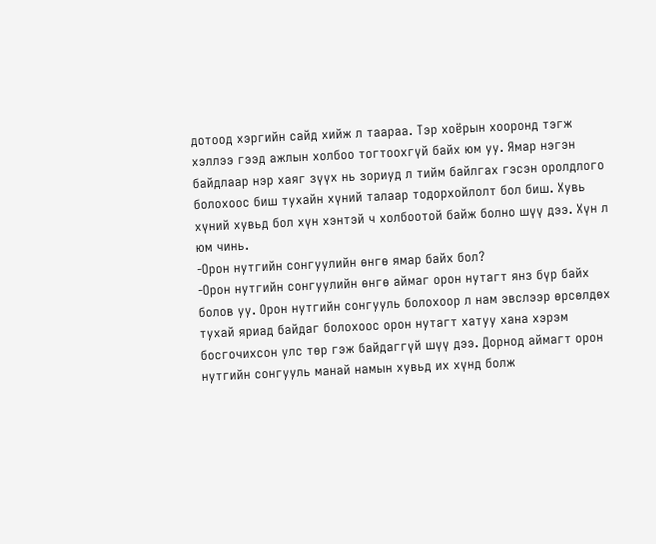дотоод хэргийн сайд хийж л таараа. Тэр хоёрын хооронд тэгж хэллээ гээд ажлын холбоо тогтоохгүй байх юм уу. Ямар нэгэн байдлаар нэр хаяг зүүх нь зориуд л тийм байлгах гэсэн оролдлого болохоос биш тухайн хүний талаар тодорхойлолт бол биш. Хувь хүний хувьд бол хүн хэнтэй ч холбоотой байж болно шүү дээ. Хүн л юм чинь.
-Орон нутгийн сонгуулийн өнгө ямар байх бол?
-Орон нутгийн сонгуулийн өнгө аймаг орон нутагт янз бүр байх болов уу. Орон нутгийн сонгууль болохоор л нам эвслээр өрсөлдөх тухай яриад байдаг болохоос орон нутагт хатуу хана хэрэм босгочихсон улс төр гэж байдаггүй шүү дээ. Дорнод аймагт орон нутгийн сонгууль манай намын хувьд их хүнд болж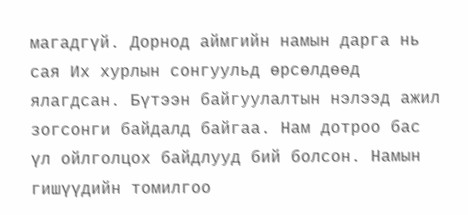магадгүй. Дорнод аймгийн намын дарга нь сая Их хурлын сонгуульд өрсөлдөөд ялагдсан. Бүтээн байгуулалтын нэлээд ажил зогсонги байдалд байгаа. Нам дотроо бас үл ойлголцох байдлууд бий болсон. Намын гишүүдийн томилгоо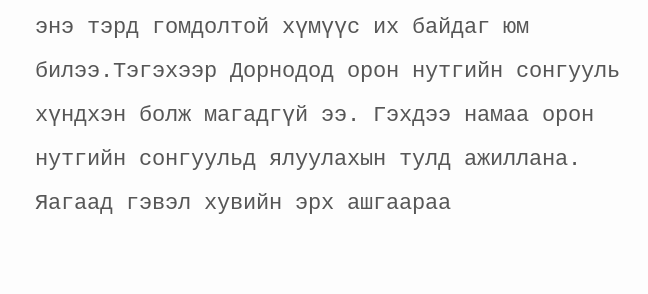энэ тэрд гомдолтой хүмүүс их байдаг юм билээ.Тэгэхээр Дорнодод орон нутгийн сонгууль хүндхэн болж магадгүй ээ. Гэхдээ намаа орон нутгийн сонгуульд ялуулахын тулд ажиллана. Яагаад гэвэл хувийн эрх ашгаараа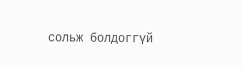сольж болдоггүй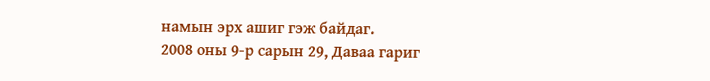намын эрх ашиг гэж байдаг.
2008 оны 9-р сарын 29, Даваа гариг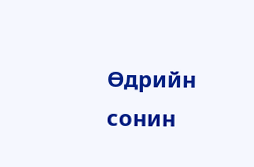Өдрийн сонин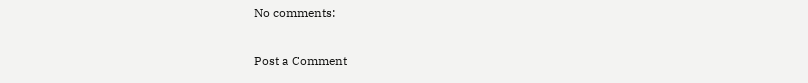No comments:

Post a Comment